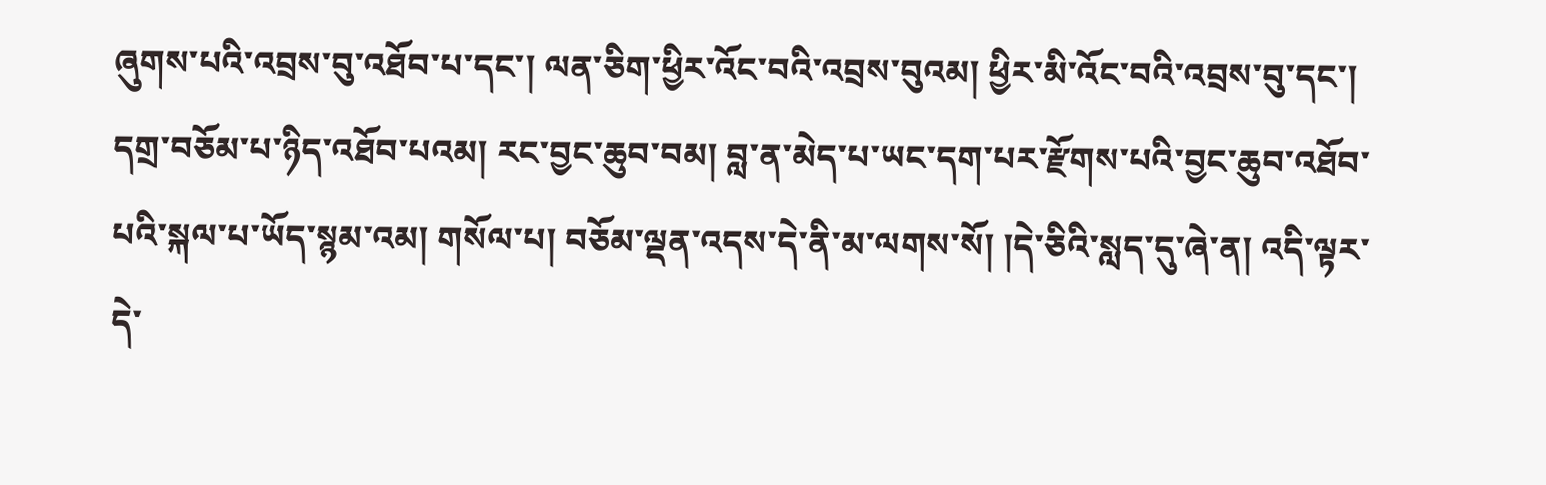ཞུགས་པའི་འབྲས་བུ་འཐོབ་པ་དང་། ལན་ཅིག་ཕྱིར་འོང་བའི་འབྲས་བུའམ། ཕྱིར་མི་འོང་བའི་འབྲས་བུ་དང་། དགྲ་བཅོམ་པ་ཉིད་འཐོབ་པའམ། རང་བྱང་ཆུབ་བམ། བླ་ན་མེད་པ་ཡང་དག་པར་རྫོགས་པའི་བྱང་ཆུབ་འཐོབ་པའི་སྐལ་པ་ཡོད་སྙམ་འམ། གསོལ་པ། བཅོམ་ལྡན་འདས་དེ་ནི་མ་ལགས་སོ། །དེ་ཅིའི་སླད་དུ་ཞེ་ན། འདི་ལྟར་དེ་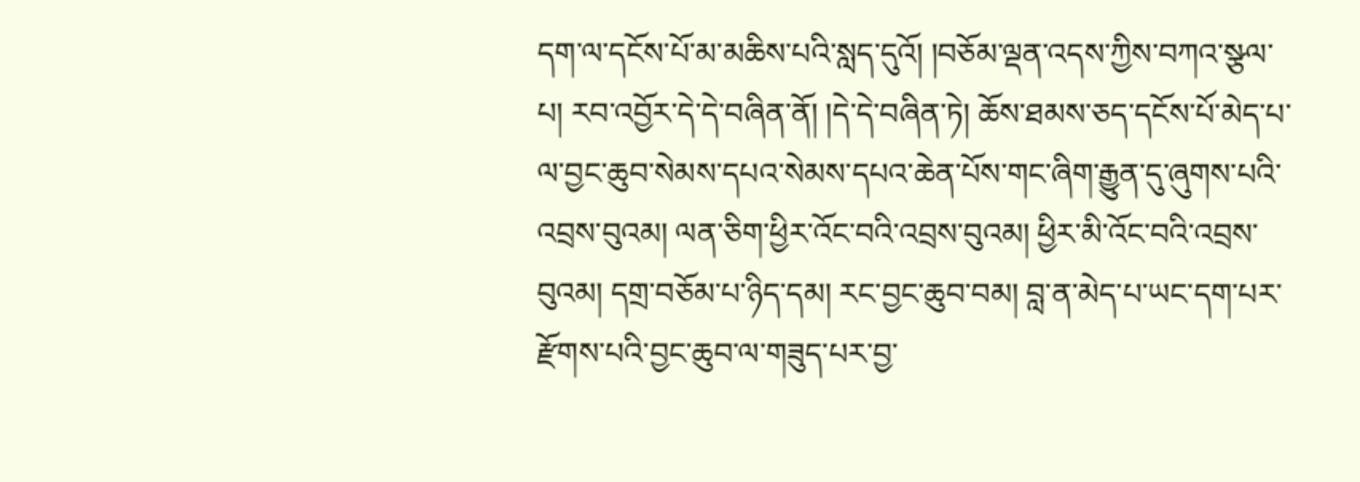དག་ལ་དངོས་པོ་མ་མཆིས་པའི་སླད་དུའོ། །བཅོམ་ལྡན་འདས་ཀྱིས་བཀའ་སྩལ་པ། རབ་འབྱོར་དེ་དེ་བཞིན་ནོ། །དེ་དེ་བཞིན་ཏེ། ཆོས་ཐམས་ཅད་དངོས་པོ་མེད་པ་ལ་བྱང་ཆུབ་སེམས་དཔའ་སེམས་དཔའ་ཆེན་པོས་གང་ཞིག་རྒྱུན་དུ་ཞུགས་པའི་འབྲས་བུའམ། ལན་ཅིག་ཕྱིར་འོང་བའི་འབྲས་བུའམ། ཕྱིར་མི་འོང་བའི་འབྲས་བུའམ། དགྲ་བཅོམ་པ་ཉིད་དམ། རང་བྱང་ཆུབ་བམ། བླ་ན་མེད་པ་ཡང་དག་པར་རྫོགས་པའི་བྱང་ཆུབ་ལ་གཟུད་པར་བྱ་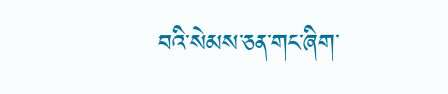བའི་སེམས་ཅན་གང་ཞིག་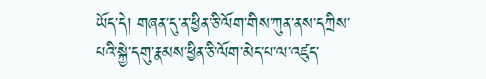ཡོད་དེ། གཞན་དུ་ན་ཕྱིན་ཅི་ལོག་གིས་ཀུན་ནས་དཀྲིས་པའི་སྐྱེ་དགུ་རྣམས་ཕྱིན་ཅི་ལོག་མེད་པ་ལ་འཛུད་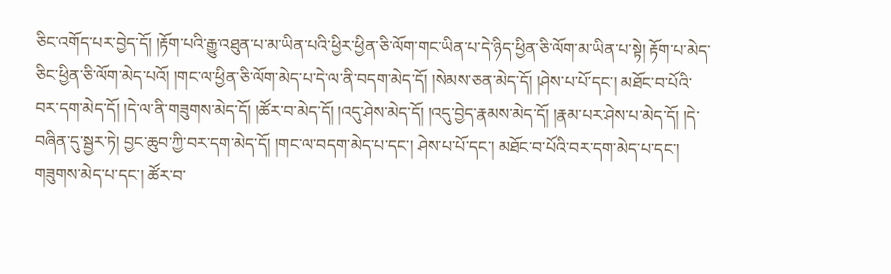ཅིང་འགོད་པར་བྱེད་དོ། །རྟོག་པའི་རྒྱུ་འཐུན་པ་མ་ཡིན་པའི་ཕྱིར་ཕྱིན་ཅི་ལོག་གང་ཡིན་པ་དེ་ཉིད་ཕྱིན་ཅི་ལོག་མ་ཡིན་པ་སྟེ། རྟོག་པ་མེད་ཅིང་ཕྱིན་ཅི་ལོག་མེད་པའོ། །གང་ལ་ཕྱིན་ཅི་ལོག་མེད་པ་དེ་ལ་ནི་བདག་མེད་དོ། །སེམས་ཅན་མེད་དོ། །ཤེས་པ་པོ་དང་། མཐོང་བ་པོའི་བར་དག་མེད་དོ། །དེ་ལ་ནི་གཟུགས་མེད་དོ། །ཚོར་བ་མེད་དོ། །འདུ་ཤེས་མེད་དོ། །འདུ་བྱེད་རྣམས་མེད་དོ། །རྣམ་པར་ཤེས་པ་མེད་དོ། །དེ་བཞིན་དུ་སྦྱར་ཏེ། བྱང་ཆུབ་ཀྱི་བར་དག་མེད་དོ། །གང་ལ་བདག་མེད་པ་དང་། ཤེས་པ་པོ་དང་། མཐོང་བ་པོའི་བར་དག་མེད་པ་དང་། གཟུགས་མེད་པ་དང་། ཚོར་བ་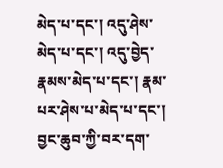མེད་པ་དང་། འདུ་ཤེས་མེད་པ་དང་། འདུ་བྱེད་རྣམས་མེད་པ་དང་། རྣམ་པར་ཤེས་པ་མེད་པ་དང་། བྱང་ཆུབ་ཀྱི་བར་དག་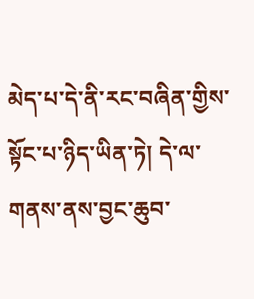མེད་པ་དེ་ནི་རང་བཞིན་གྱིས་སྟོང་པ་ཉིད་ཡིན་ཏེ། དེ་ལ་གནས་ནས་བྱང་ཆུབ་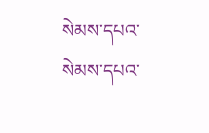སེམས་དཔའ་སེམས་དཔའ་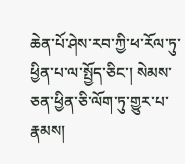ཆེན་པོ་ཤེས་རབ་ཀྱི་ཕ་རོལ་ཏུ་ཕྱིན་པ་ལ་སྤྱོད་ཅིང་། སེམས་ཅན་ཕྱིན་ཅི་ལོག་ཏུ་གྱུར་པ་རྣམས།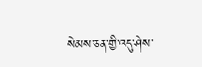སེམས་ཅན་གྱི་འདུ་ཤེས་